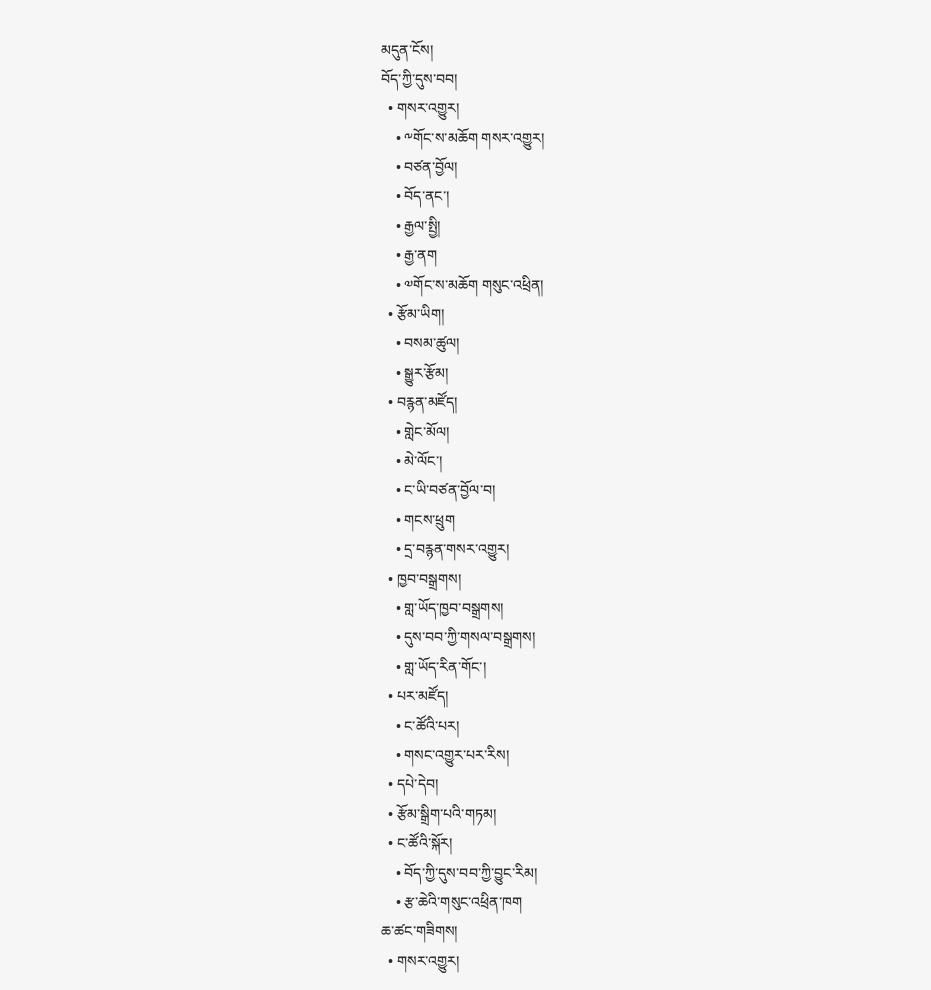མདུན་ངོས།
བོད་ཀྱི་དུས་བབ།
  • གསར་འགྱུར།
    • ༸གོང་ས་མཆོག གསར་འགྱུར།
    • བཙན་བྱོལ།
    • བོད་ནང་།
    • རྒྱལ་སྤྱི།
    • རྒྱ་ནག
    • ༧གོང་ས་མཆོག གསུང་འཕྲིན།
  • རྩོམ་ཡིག།
    • བསམ་ཚུལ།
    • སྒྱུར་རྩོམ།
  • བརྙན་མཛོད།
    • གླེང་མོལ།
    • མེ་ལོང་།
    • ང་ཡི་བཙན་བྱོལ་བ།
    • གངས་ཕྲུག
    • དྲ་བརྙན་གསར་འགྱུར།
  • ཁྱབ་བསྒྲགས།
    • གླ་ཡོད་ཁྱབ་བསྒྲགས།
    • དུས་བབ་ཀྱི་གསལ་བསྒྲགས།
    • གླ་ཡོད་རིན་གོང་།
  • པར་མཛོད།
    • ང་ཚོའི་པར།
    • གསང་འགྱུར་པར་རིས།
  • དཔེ་དེབ།
  • རྩོམ་སྒྲིག་པའི་གཏམ།
  • ང་ཚོའི་སྐོར།
    • བོད་ཀྱི་དུས་བབ་ཀྱི་བྱུང་རིམ།
    • རྩ་ཆེའི་གསུང་འཕྲིན་ཁག
ཆ་ཚང་གཟིགས།
  • གསར་འགྱུར།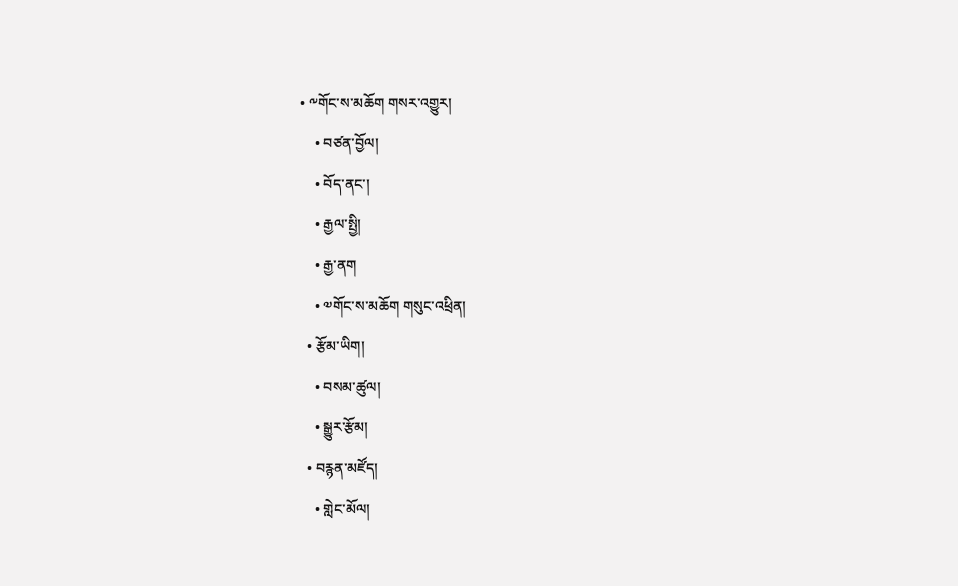• ༸གོང་ས་མཆོག གསར་འགྱུར།
    • བཙན་བྱོལ།
    • བོད་ནང་།
    • རྒྱལ་སྤྱི།
    • རྒྱ་ནག
    • ༧གོང་ས་མཆོག གསུང་འཕྲིན།
  • རྩོམ་ཡིག།
    • བསམ་ཚུལ།
    • སྒྱུར་རྩོམ།
  • བརྙན་མཛོད།
    • གླེང་མོལ།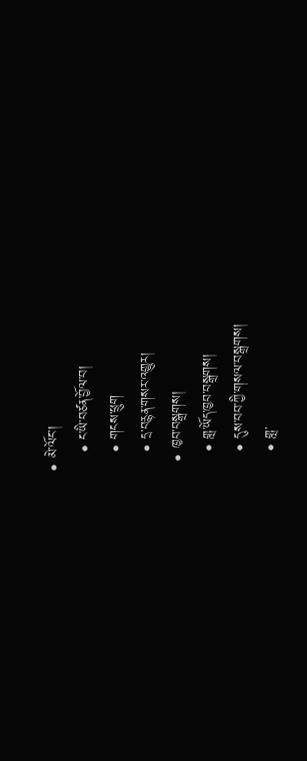• མེ་ལོང་།
    • ང་ཡི་བཙན་བྱོལ་བ།
    • གངས་ཕྲུག
    • དྲ་བརྙན་གསར་འགྱུར།
  • ཁྱབ་བསྒྲགས།
    • གླ་ཡོད་ཁྱབ་བསྒྲགས།
    • དུས་བབ་ཀྱི་གསལ་བསྒྲགས།
    • གླ་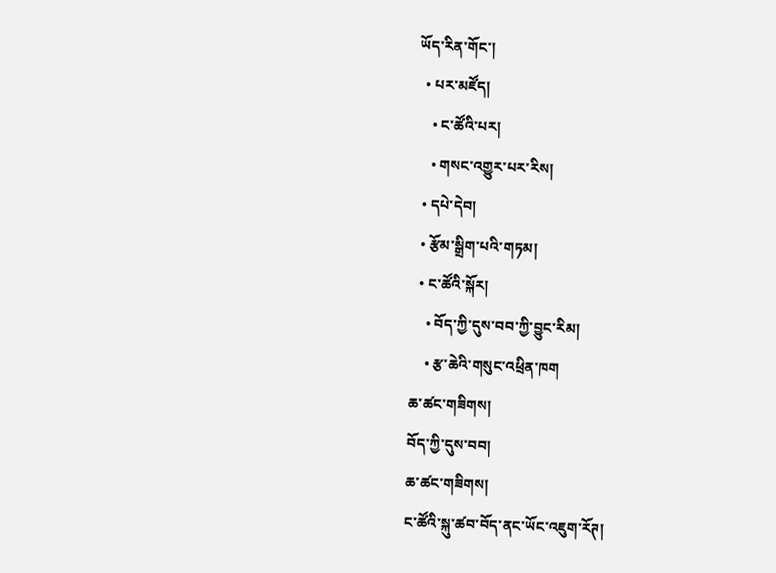ཡོད་རིན་གོང་།
  • པར་མཛོད།
    • ང་ཚོའི་པར།
    • གསང་འགྱུར་པར་རིས།
  • དཔེ་དེབ།
  • རྩོམ་སྒྲིག་པའི་གཏམ།
  • ང་ཚོའི་སྐོར།
    • བོད་ཀྱི་དུས་བབ་ཀྱི་བྱུང་རིམ།
    • རྩ་ཆེའི་གསུང་འཕྲིན་ཁག
ཆ་ཚང་གཟིགས།
བོད་ཀྱི་དུས་བབ།
ཆ་ཚང་གཟིགས།
ང་ཚོའི་སྐུ་ཚབ་བོད་ནང་ཡོང་འཇུག་རོཊ།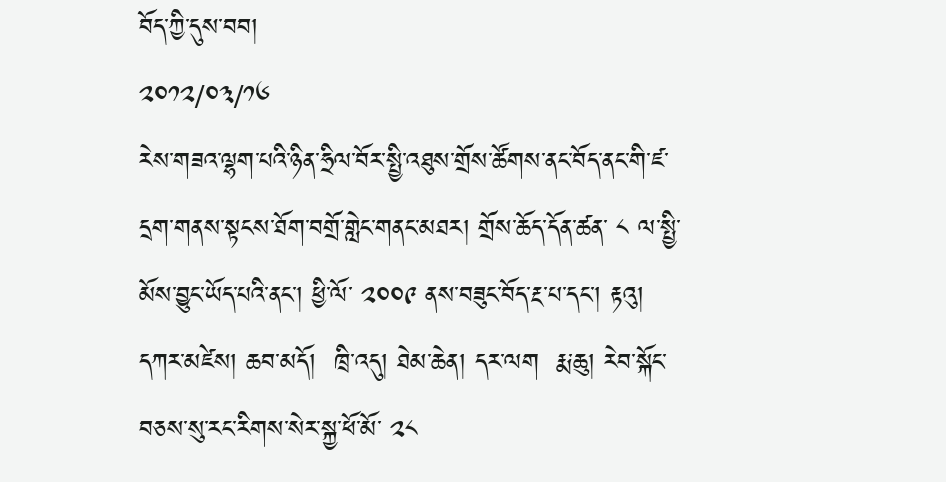བོད་ཀྱི་དུས་བབ།
༢༠༡༢/༠༣/༡༦
རེས་གཟའ་ལྷག་པའི་ཉིན་ཧྲིལ་བོར་སྤྱི་འཐུས་གྲོས་ཚོགས་ནང་བོད་ནང་གི་ཛ་དྲག་གནས་སྟངས་ཐོག་བགྲོ་གླེང་གནང་མཐར། གྲོས་ཆོད་དོན་ཚན་ ༨ ལ་སྤྱི་མོས་བྱུང་ཡོད་པའི་ནང་། ཕྱི་ལོ་ ༢༠༠༩ ནས་བཟུང་བོད་རྔ་པ་དང་། རྟའུ། དཀར་མཛེས། ཆབ་མདོ།  ཁྲི་འདུ། ཐེམ་ཆེན། དར་ལག  རྨ་ཆུ། རེབ་སྐོང་བཅས་སུ་རང་རིགས་སེར་སྐྱ་ཕོ་མོ་ ༢༨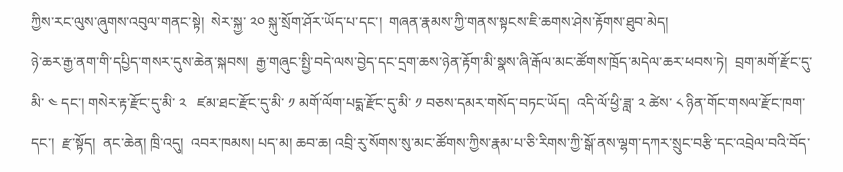ཀྱིས་རང་ལུས་ཞུགས་འབུལ་གནང་སྟེ།  སེར་སྐྱ་ ༢༠ སྐུ་སྲོག་ཤོར་ཡོད་པ་དང་།  གཞན་རྣམས་ཀྱི་གནས་སྟངས་ཇི་ཆགས་ཤེས་རྟོགས་ཐུབ་མེད།
ཉེ་ཆར་རྒྱ་ནག་གི་དཔྱིད་གསར་དུས་ཆེན་སྐབས།  རྒྱ་གཞུང་སྤྱི་བདེ་ལས་བྱེད་དང་དྲག་ཆས་ཉེན་རྟོག་མི་སྣས་ཞི་རྒོལ་མང་ཚོགས་ཁྲོད་མདེལ་ཆར་ཕབས་ཏེ།  བྲག་མགོ་རྫོང་དུ་མི་ ༤ དང་། གསེར་རྟ་རྫོང་དུ་མི་ ༢   ཛམ་ཐང་རྫོང་དུ་མི་ ༡ མགོ་ལོག་པདྨ་རྫོང་དུ་མི་ ༡ བཅས་དམར་གསོད་བཏང་ཡོད།  འདི་ལོ་ཕྱི་ཟླ་ ༢ ཚེས་ ༨ ཉིན་གོང་གསལ་རྫོང་ཁག་དང་།  རྫ་སྟོད།  ནང་ཆེན། ཁྲི་འདུ།  འབར་ཁམས། པད་མ། ཆབ་ཆ། འབྲི་རུ་སོགས་སུ་མང་ཚོགས་ཀྱིས་རྣམ་པ་ཅི་རིགས་ཀྱི་སྒོ་ནས་ལྷག་དཀར་སྲུང་བརྩི་དང་འབྲེལ་བའི་བོད་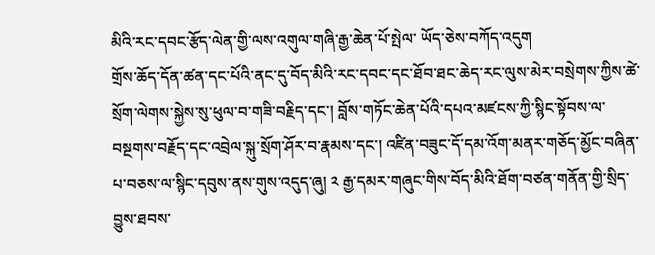མིའི་རང་དབང་རྩོད་ལེན་གྱི་ལས་འགུལ་གཞི་རྒྱ་ཆེན་པོ་སྤེལ་ ཡོད་ཅེས་བཀོད་འདུག
གྲོས་ཆོད་དོན་ཚན་དང་པོའི་ནང་དུ་བོད་མིའི་རང་དབང་དང་ཐོབ་ཐང་ཆེད་རང་ལུས་མེར་བསྲེགས་ཀྱིས་ཚེ་སྲོག་ལེགས་སྐྱེས་སུ་ཕུལ་བ་གཟི་བརྗིད་དང་། བློས་གཏོང་ཆེན་པོའི་དཔའ་མཛངས་ཀྱི་སྙིང་སྟོབས་ལ་བསྔགས་བརྗོད་དང་འབྲེལ་སྐུ་སྲོག་ཤོར་བ་རྣམས་དང་། འཛིན་བཟུང་དོ་དམ་འོག་མནར་གཅོད་མྱོང་བཞིན་པ་བཅས་ལ་སྙིང་དབུས་ནས་གུས་འདུད་ཞུ། ༢ རྒྱ་དམར་གཞུང་གིས་བོད་མིའི་ཐོག་བཙན་གནོན་གྱི་སྲིད་བྱུས་ཐབས་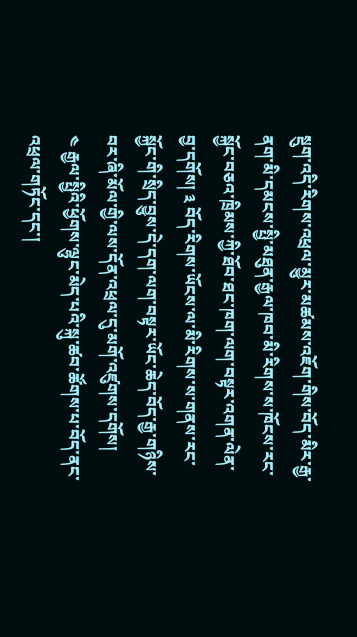སྡུག་འདི་རིགས་འཕྲལ་མྱུར་མཚམས་འཇོག་གིས་བོད་མིར་རྒྱ་ནག་མི་དམངས་སྤྱི་མཐུན་རྒྱལ་ཁབ་མི་རིགས་ས་ཁོངས་རང་སྐྱོང་བཅའ་ཁྲིམས་ཀྱི་ཐོབ་ཐང་ཁག་ལག་བསྟར་འགན་ལེན་བྱ་དགོས། ༣ བོད་རིགས་ཡོངས་ལ་མི་རིགས་ས་གནས་རང་སྐྱོང་གི་སྲིད་བྱུས་དེ་དག་ལག་བསྟར་ཡོང་ཆེད་བོད་རྒྱ་གཉིས་བར་ཞི་མོལ་གྱི་ལས་དོན་འཕྲལ་དུ་མགོ་འཛུགས་དགོས།
༤ རྒྱལ་སྤྱིའི་ཕྱོགས་ལྷུང་མེད་པའི་སྐུ་ཚབ་ཚོགས་པ་བོད་ནང་འཕྲལ་གཏོང་དང་།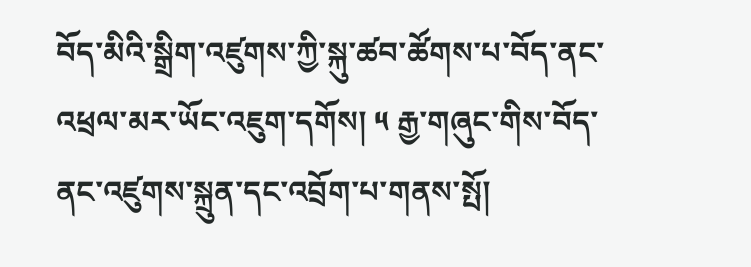བོད་མིའི་སྒྲིག་འཛུགས་ཀྱི་སྐུ་ཚབ་ཚོགས་པ་བོད་ནང་འཕྲལ་མར་ཡོང་འཇུག་དགོས། ༥ རྒྱ་གཞུང་གིས་བོད་ནང་འཛུགས་སྐྲུན་དང་འབྲོག་པ་གནས་སྤོ།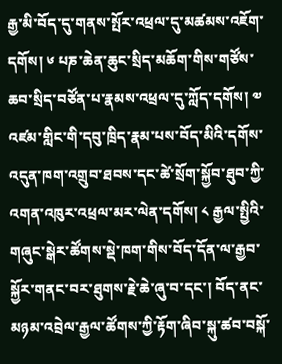རྒྱ་མི་བོད་དུ་གནས་སྤོར་འཕྲལ་དུ་མཚམས་འཇོག་དགོས། ༦ པཎ་ཆེན་ཆུང་སྲིད་མཆོག་གིས་གཙོས་ཆབ་སྲིད་བཙོན་པ་རྣམས་འཕྲལ་དུ་ཀློད་དགོས། ༧ འཛམ་གླིང་གི་དབུ་ཁྲིད་རྣམ་པས་བོད་མིའི་དགོས་འདུན་ཁག་འགྲུབ་ཐབས་དང་ཚེ་སྲོག་སྐྱོབ་ཐུབ་ཀྱི་འགན་འཁུར་འཕྲལ་མར་ལེན་དགོས། ༨ རྒྱལ་སྤྱིའི་གཞུང་སྒེར་ཚོགས་སྡེ་ཁག་གིས་བོད་དོན་ལ་རྒྱབ་སྐྱོར་གནང་བར་ཐུགས་རྗེ་ཆེ་ཞུ་བ་དང་། བོད་ནང་མཉམ་འབྲེལ་རྒྱལ་ཚོགས་ཀྱི་རྟོག་ཞིབ་སྐུ་ཚབ་བསྐོ་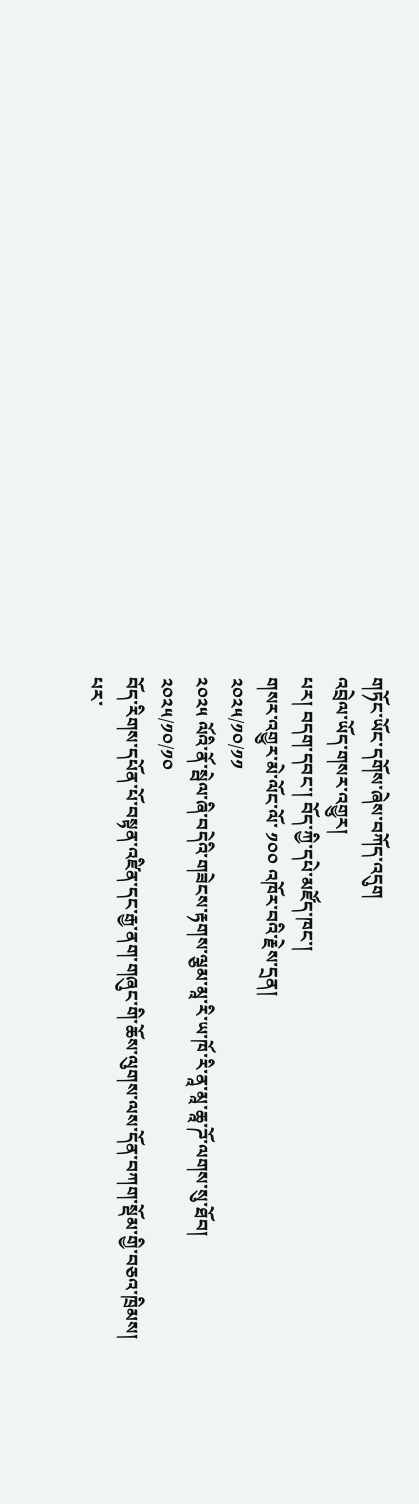གཏོང་ཡོང་དགོས་ཞེས་བཀོད་འདུག
འབྲེལ་ཡོད་གསར་འགྱུར།
པར། བདག་དབང་། བོད་ཀྱི་དཔེ་མཛོད་ཁང་།
གསར་འགྱུར་མེ་ལོང་ལོ་ ༡༠༠ འཁོར་བའི་རྗེས་དྲན།
༢༠༢༥/༡༠/༡༡
༢༠༢༥ ལོའི་ནོ་སྦེལ་ཞི་བདེའི་གཟེངས་རྟགས་ལྕམ་མཱ་རི་ཡ་ཁོ་རི་ནཱ་མཱ་ཆཱ་ཌོ་ལགས་སུ་ཐོབ།
༢༠༢༥/༡༠/༡༠
བོད་རིགས་དཔོན་པོ་བསྟན་འཛིན་དང་རྒྱ་ནག་གཞུང་གི་ཆོས་ལུགས་ལས་དོན་བཀག་སྡོམ་གྱི་བཅའ་ཁྲིམས། པར་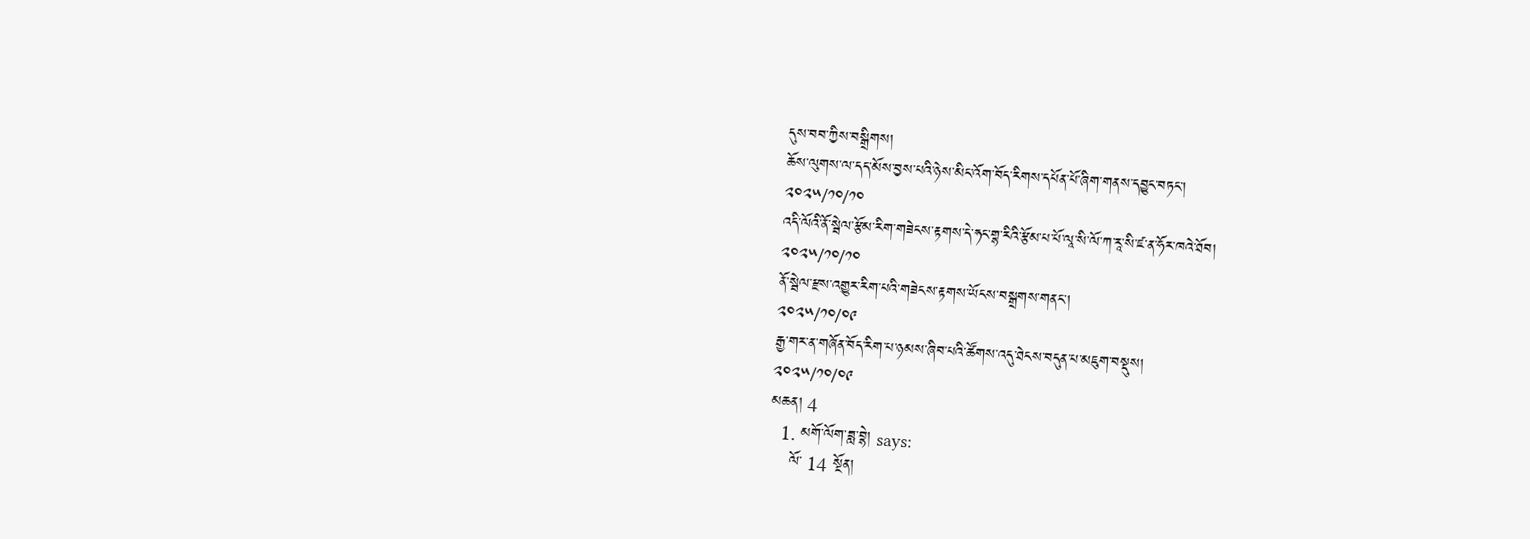དུས་བབ་ཀྱིས་བསྒྲིགས།
ཆོས་ལུགས་ལ་དད་མོས་བྱས་པའི་ཉེས་མིང་འོག་བོད་རིགས་དཔོན་པོ་ཞིག་གནས་དབྱུང་བཏང་།
༢༠༢༥/༡༠/༡༠
འདི་ལོའི་ནོ་སྦེལ་རྩོམ་རིག་གཟེངས་རྟགས་དེ་ཧང་གྷ་རིའི་རྩོམ་པ་པོ་ལཱ་སི་ལོ་ཀ་རཱ་སི་ཛ་ན་ཧོར་ཁའེ་ཐོབ།
༢༠༢༥/༡༠/༡༠
ནོ་སྦེལ་རྫས་འགྱུར་རིག་པའི་གཟེངས་རྟགས་ཡོངས་བསྒྲགས་གནང་།
༢༠༢༥/༡༠/༠༩
རྒྱ་གར་ན་གཞོན་བོད་རིག་པ་ཉམས་ཞིབ་པའི་ཚོགས་འདུ་ཐེངས་བདུན་པ་མཇུག་བསྡུས།
༢༠༢༥/༡༠/༠༩
མཆན། 4
  1. མགོ་ལོག་ཟླ་བྷེ། says:
    ལོ་ 14 སྔོན།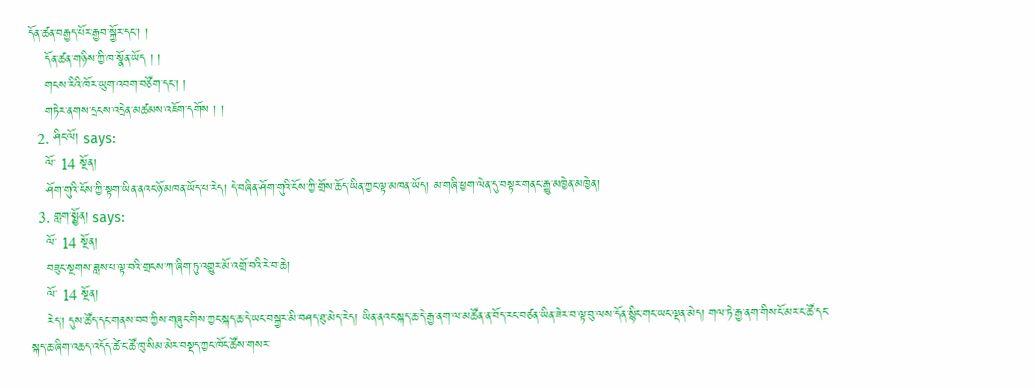དོན་ཚན་བརྒྱད་པོར་རྒྱབ་སྐྱོར་དང་། །
    དོན་ཚན་གཉིས་ཀྱི་ཁ་སྣོན་ཡོད ། །
    གངས་རིའི་ཁོར་ཡུག་འབག་བཙོག་དང་། །
    གཏེར་ནགས་དྲངས་འདྲེན་མཚམས་འཇོག་དགོས ། །
  2. ཤིང་ལོ། says:
    ལོ་ 14 སྔོན།
    ཤོག་གུའི་ངོས་ཀྱི་སྟག་ཡིན་ནའང་ཉོ་མཁན་ཡོད་པ་རེད། དེ་བཞིན་ཤོག་གུའི་ངོས་ཀྱི་གྲོས་ཆོད་ཡིན་ཀྱང་ལྟ་མཁན་ཡོད། མ་གཞི་ཕྱག་ལེན་དུ་བསྟར་གནང་རྒྱུ་མཁྱེན་མཁྱེན།
  3. གླག་སྨྱོན། says:
    ལོ་ 14 སྔོན།
    བཟུང་སྔགས་ཟླས་པ་ལྟ་བའི་གྲངས་ཀ་ཞིག་ཏུ་འགྱུར་མོ་འགྲོ་བའི་རེ་བ་ཆེ།
    ལོ་ 14 སྔོན།
    རེད་། དུས་ཚོད་དང་གནས་བབ་ཀྱིས་གཞུང་གིས་ཀྱང་སྐད་ཆ་དེ་ཡང་བསྐྱར་མི་བཤད་ཐུ་མེད་རེད། ཡིན་ནའང་སྐད་ཆ་དེ་རྒྱ་ནག་ལ་མཚོན་ན་བོད་རང་བཙན་ཡིན་ཟེར་བ་ལྟ་བུ་ལས་དོན་སྙིང་གང་ཡང་ལྡན་མེད། གལ་ཏེ་རྒྱ་ནག་གིས་ངོ་མར་ང་ཚོ་དང་སྐད་ཆ་ཞིག་འཆད་འདོད་ཚེ་ང་ཚོ་ཁུ་སིམ་མེར་བསྡད་ཀྱང་ཁོང་ཚོས་གསར་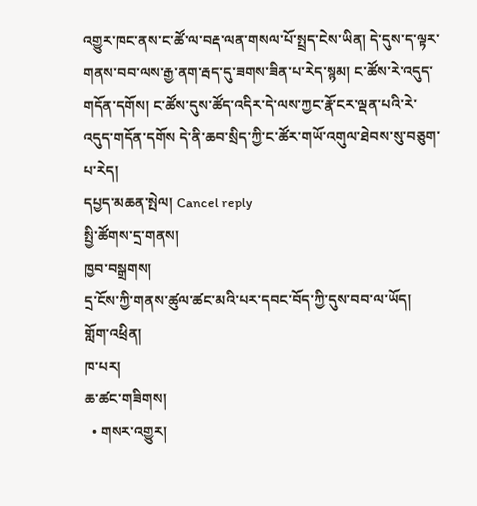འགྱུར་ཁང་ནས་ང་ཚོ་ལ་བརྡ་ལན་གསལ་པོ་སྤྲད་ངེས་ཡིན། དེ་དུས་ད་ལྟར་གནས་བབ་ལས་རྒྱ་ནག་རྦད་དུ་ཟགས་ཟིན་པ་རེད་སྙམ། ང་ཚོས་རེ་འདུད་གདོན་དགོས། ང་ཚོས་དུས་ཚོད་འདིར་དེ་ལས་ཀྱང་རྣོ་ངར་ལྡན་པའི་རེ་འདུད་གདོན་དགོས དེ་ནི་ཆབ་སྲིད་ཀྱི་ང་ཚོར་གཡོ་འགུལ་ཐེབས་སུ་བཅུག་པ་རེད།
དཔྱད་མཆན་སྤེལ། Cancel reply
སྤྱི་ཚོགས་དྲ་གནས།
ཁྱབ་བསྒྲགས།
དྲ་ངོས་ཀྱི་གནས་ཚུལ་ཚང་མའི་པར་དབང་བོད་ཀྱི་དུས་བབ་ལ་ཡོད།
གློག་འཕྲིན།
ཁ་པར།
ཆ་ཚང་གཟིགས།
  • གསར་འགྱུར།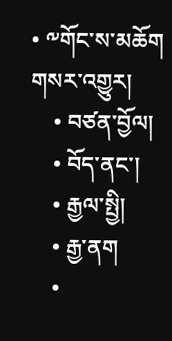• ༸གོང་ས་མཆོག གསར་འགྱུར།
    • བཙན་བྱོལ།
    • བོད་ནང་།
    • རྒྱལ་སྤྱི།
    • རྒྱ་ནག
    •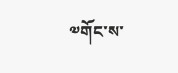༧གོང་ས་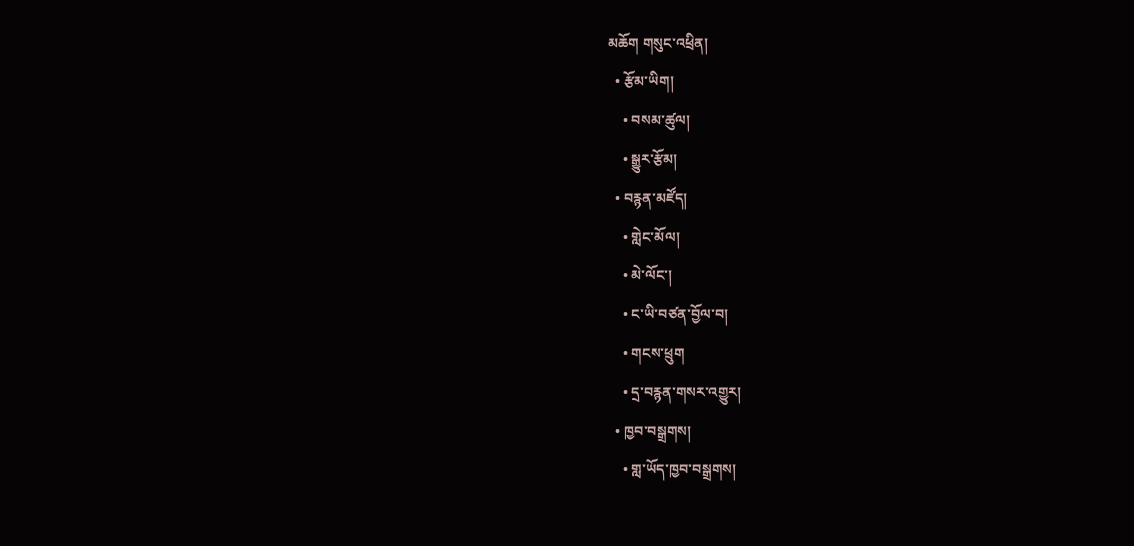མཆོག གསུང་འཕྲིན།
  • རྩོམ་ཡིག།
    • བསམ་ཚུལ།
    • སྒྱུར་རྩོམ།
  • བརྙན་མཛོད།
    • གླེང་མོལ།
    • མེ་ལོང་།
    • ང་ཡི་བཙན་བྱོལ་བ།
    • གངས་ཕྲུག
    • དྲ་བརྙན་གསར་འགྱུར།
  • ཁྱབ་བསྒྲགས།
    • གླ་ཡོད་ཁྱབ་བསྒྲགས།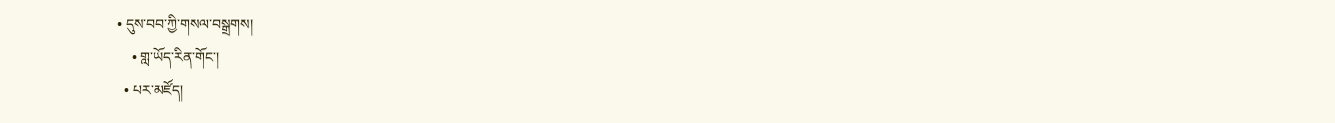• དུས་བབ་ཀྱི་གསལ་བསྒྲགས།
    • གླ་ཡོད་རིན་གོང་།
  • པར་མཛོད།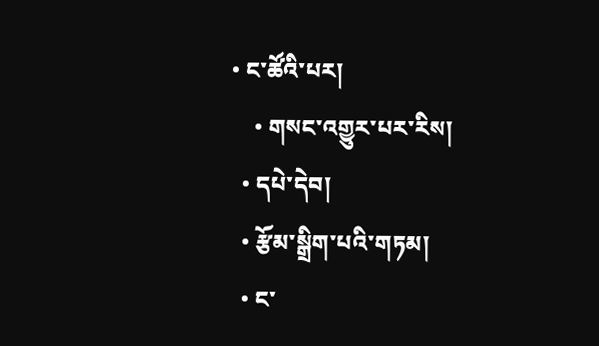• ང་ཚོའི་པར།
    • གསང་འགྱུར་པར་རིས།
  • དཔེ་དེབ།
  • རྩོམ་སྒྲིག་པའི་གཏམ།
  • ང་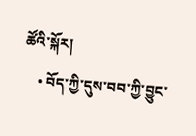ཚོའི་སྐོར།
    • བོད་ཀྱི་དུས་བབ་ཀྱི་བྱུང་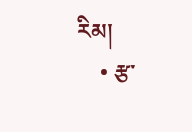རིམ།
    • རྩ་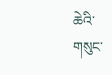ཆེའི་གསུང་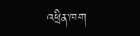འཕྲིན་ཁག